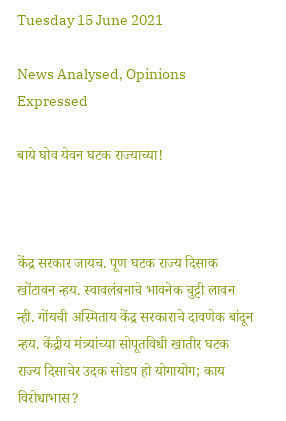Tuesday 15 June 2021

News Analysed, Opinions Expressed

बाये घोव येवन घटक राज्याच्या!



केंद्र सरकार जायच. पूण घटक राज्य दिसाक खोंटावन न्हय. स्वावलंबनाचे भावनेक चुट्टी लावन न्ही. गोंयची अस्मिताय केंद्र सरकाराचे दावणेक बांदून न्हय. केंद्रीय मंत्र्यांच्या सोपूतविधी खातीर घटक राज्य दिसाचेर उदक सोडप हो योगायोग; काय विरोधाभास?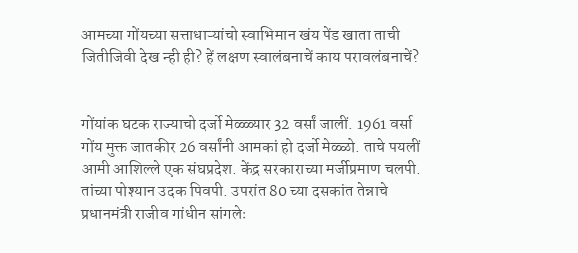आमच्या गोंयच्या सत्ताधाऱ्यांचो स्वाभिमान खंय पेंड खाता ताची जितीजिवी देख न्ही ही? हें लक्षण स्वालंबनाचें काय परावलंबनाचें?


गोंयांक घटक राज्याचो दर्जो मेळ्ळ्यार 32 वर्सां जालीं. 1961 वर्सा गोंय मुक्त जातकीर 26 वर्सांनी आमकां हो दर्जो मेळ्ळो. ताचे पयलीं आमी आशिल्ले एक संघप्रदेश. केंद्र सरकाराच्या मर्जीप्रमाण चलपी. तांच्या पोश्यान उदक पिवपी. उपरांत 80 च्या दसकांत तेन्नाचे प्रधानमंत्री राजीव गांधीन सांगलेः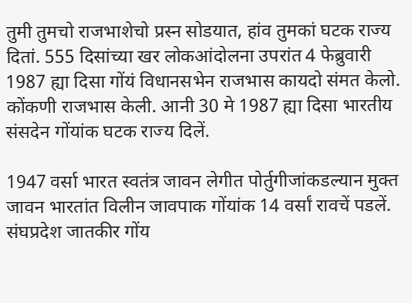तुमी तुमचो राजभाशेचो प्रस्न सोडयात, हांव तुमकां घटक राज्य दितां. 555 दिसांच्या खर लोकआंदोलना उपरांत 4 फेब्रुवारी 1987 ह्या दिसा गोंयं विधानसभेन राजभास कायदो संमत केलो. कोंकणी राजभास केली. आनी 30 मे 1987 ह्या दिसा भारतीय संसदेन गोंयांक घटक राज्य दिलें.

1947 वर्सा भारत स्वतंत्र जावन लेगीत पोर्तुगीजांकडल्यान मुक्त जावन भारतांत विलीन जावपाक गोंयांक 14 वर्सां रावचें पडलें. संघप्रदेश जातकीर गोंय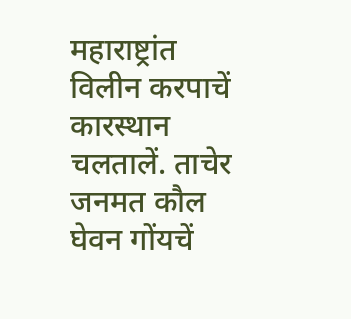महाराष्ट्रांत विलीन करपाचें कारस्थान चलतालें. ताचेर जनमत कौल घेवन गोंयचें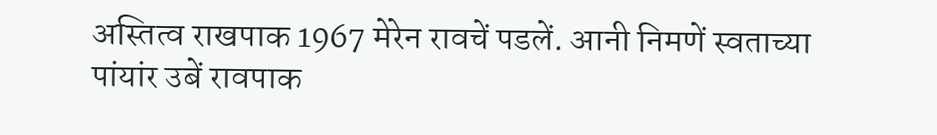अस्तित्व राखपाक 1967 मेरेन रावचें पडलें. आनी निमणें स्वताच्या पांयांर उबें रावपाक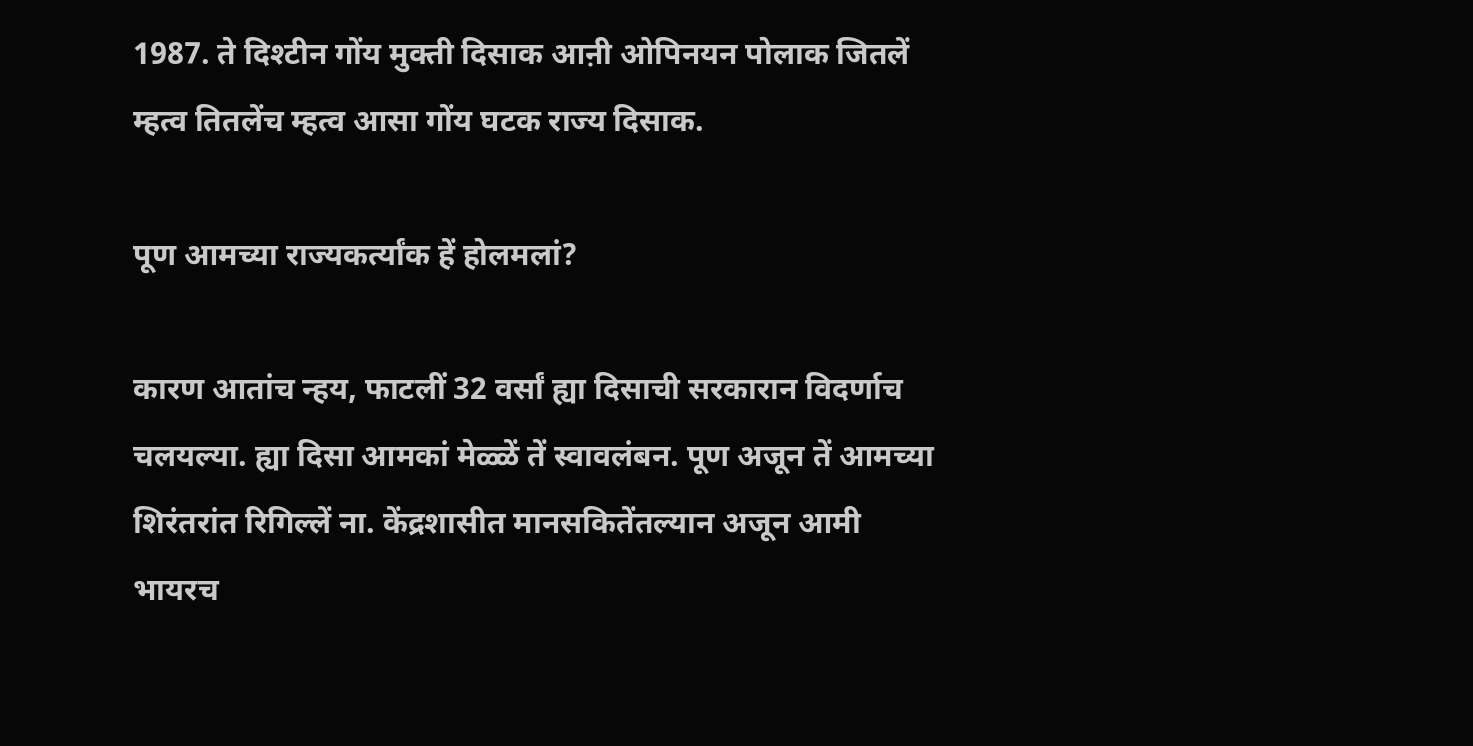1987. ते दिश्टीन गोंय मुक्ती दिसाक आऩी ओपिनयन पोलाक जितलें म्हत्व तितलेंच म्हत्व आसा गोंय घटक राज्य दिसाक.

पूण आमच्या राज्यकर्त्यांक हें होलमलां?

कारण आतांच न्हय, फाटलीं 32 वर्सां ह्या दिसाची सरकारान विदर्णाच चलयल्या. ह्या दिसा आमकां मेळ्ळें तें स्वावलंबन. पूण अजून तें आमच्या शिरंतरांत रिगिल्लें ना. केंद्रशासीत मानसकितेंतल्यान अजून आमी भायरच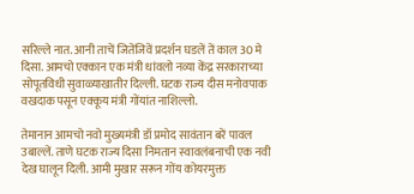सरिल्ले नात. आनी ताचें जितेंजिवें प्रदर्शन घडलें तें काल 30 मे दिसा. आमचो एक्कान एक मंत्री धांवलो नव्या केंद्र सरकाराच्या सोपूतविधी सुवाळ्याखातीर दिल्ली. घटक राज्य दीस मनोवपाक वखदाक पसून एक्कूय मंत्री गोंयांत नाशिल्लो.

तेमानान आमचो नवो मुख्यमंत्री डॉ प्रमोद सावंतान बरें पावल उबाल्लें. ताणे घटक राज्य दिसा निमतान स्वावलंबनाची एक नवी देख घालून दिली. आमी मुखार सरून गोंय कोयरमुक्त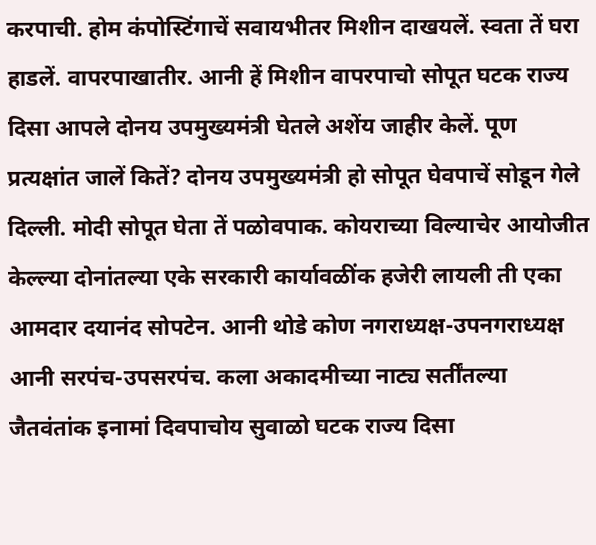करपाची. होम कंपोस्टिंगाचें सवायभीतर मिशीन दाखयलें. स्वता तें घरा हाडलें. वापरपाखातीर. आनी हें मिशीन वापरपाचो सोपूत घटक राज्य दिसा आपले दोनय उपमुख्यमंत्री घेतले अशेंय जाहीर केलें. पूण प्रत्यक्षांत जालें कितें? दोनय उपमुख्यमंत्री हो सोपूत घेवपाचें सोडून गेले दिल्ली. मोदी सोपूत घेता तें पळोवपाक. कोयराच्या विल्याचेर आयोजीत केल्ल्या दोनांतल्या एके सरकारी कार्यावळींक हजेरी लायली ती एका आमदार दयानंद सोपटेन. आनी थोडे कोण नगराध्यक्ष-उपनगराध्यक्ष आनी सरपंच-उपसरपंच. कला अकादमीच्या नाट्य सर्तींतल्या जैतवंतांक इनामां दिवपाचोय सुवाळो घटक राज्य दिसा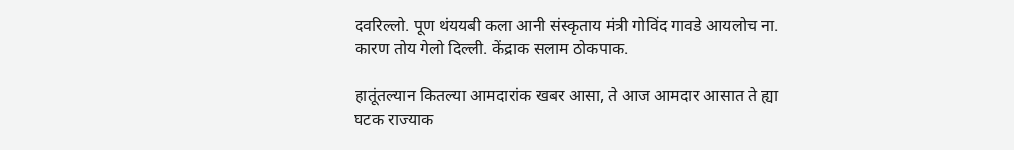दवरिल्लो. पूण थंययबी कला आनी संस्कृताय मंत्री गोविंद गावडे आयलोच ना. कारण तोय गेलो दिल्ली. केंद्राक सलाम ठोकपाक.

हातूंतल्यान कितल्या आमदारांक खबर आसा, ते आज आमदार आसात ते ह्या घटक राज्याक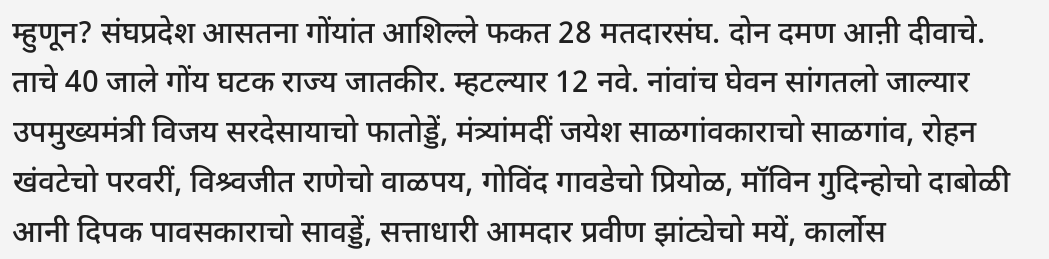म्हुणून? संघप्रदेश आसतना गोंयांत आशिल्ले फकत 28 मतदारसंघ. दोन दमण आऩी दीवाचे. ताचे 40 जाले गोंय घटक राज्य जातकीर. म्हटल्यार 12 नवे. नांवांच घेवन सांगतलो जाल्यार उपमुख्यमंत्री विजय सरदेसायाचो फातोड्डें, मंत्र्यांमदीं जयेश साळगांवकाराचो साळगांव, रोहन खंवटेचो परवरीं, विश्र्वजीत राणेचो वाळपय, गोविंद गावडेचो प्रियोळ, मॉविन गुदिन्होचो दाबोळी आनी दिपक पावसकाराचो सावड्डें, सत्ताधारी आमदार प्रवीण झांट्येचो मयें, कार्लोस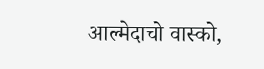आल्मेदाचो वास्को,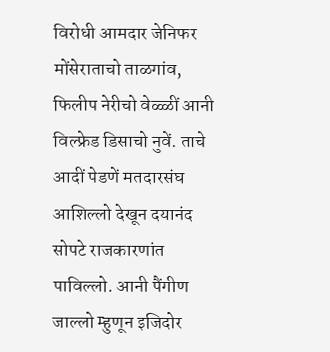विरोधी आमदार जेनिफर मोंसेराताचो ताळगांव, फिलीप नेरीचो वेळ्ळीं आनी विल्फ्रेड डिसाचो नुवें. ताचे आदीं पेडणें मतदारसंघ आशिल्लो देखून दयानंद सोपटे राजकारणांत पाविल्लो. आनी पैंगीण जाल्लो म्हुणून इजिदोर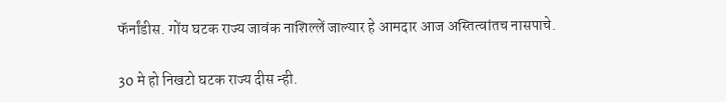फॅर्नांडीस. गोंय घटक राज्य जावंक नाशिल्लें जाल्यार हे आमदार आज अस्तित्वांतच नासपाचे.

30 मे हो निखटो घटक राज्य दीस न्ही.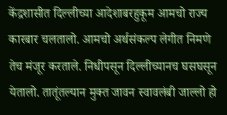केंद्रशासीत दिल्लीच्या आदेशाबरहुकूम आमचो राज्य कारबार चलतालो. आमचो अर्थसंकल्प लेगीत निमणे तेच मंजूर करताले. निधीपसून दिल्लीच्यानच घसघसून येतालो. तातूंतल्यान मुक्त जावन स्वावलंबी जाल्लो हो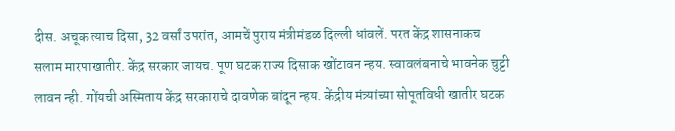दीस. अचूक त्याच दिसा, 32 वर्सां उपरांत, आमचें पुराय मंत्रीमंडळ दिल्ली धांवलें. परत केंद्र शासनाकच सलाम मारपाखातीर. केंद्र सरकार जायच. पूण घटक राज्य दिसाक खोंटावन न्हय. स्वावलंबनाचे भावनेक चुट्टी लावन न्ही. गोंयची अस्मिताय केंद्र सरकाराचे दावणेक बांदून न्हय. केंद्रीय मंत्र्यांच्या सोपूतविधी खातीर घटक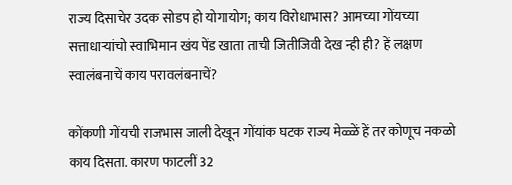राज्य दिसाचेर उदक सोडप हो योगायोग; काय विरोधाभास? आमच्या गोंयच्या सत्ताधाऱ्यांचो स्वाभिमान खंय पेंड खाता ताची जितीजिवी देख न्ही ही? हें लक्षण स्वालंबनाचें काय परावलंबनाचें?

कोंकणी गोंयची राजभास जाली देखून गोंयांक घटक राज्य मेळ्ळें हें तर कोणूच नकळो काय दिसता. कारण फाटलीं 32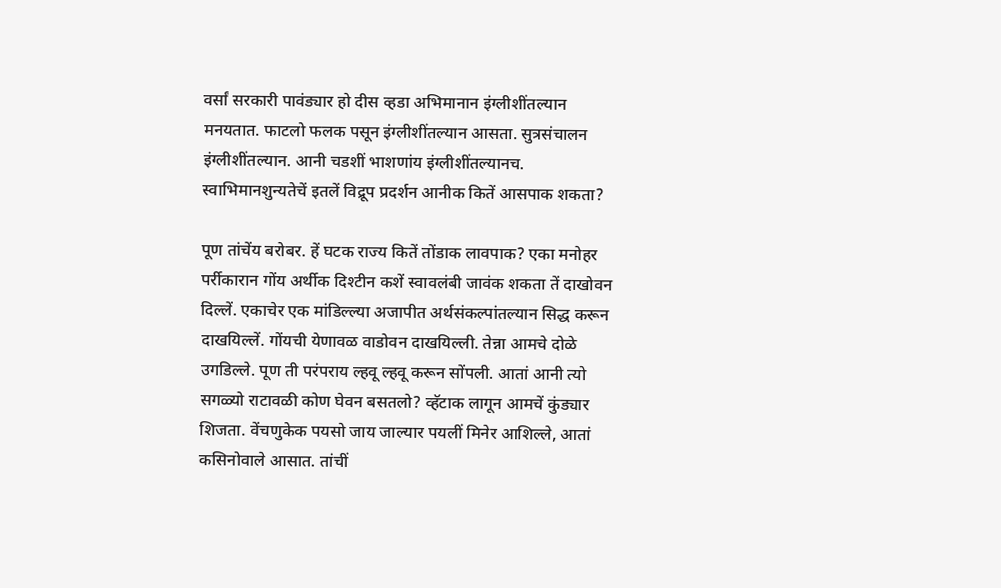वर्सां सरकारी पावंड्यार हो दीस व्हडा अभिमानान इंग्लीशींतल्यान मनयतात. फाटलो फलक पसून इंग्लीशींतल्यान आसता. सुत्रसंचालन इंग्लीशींतल्यान. आनी चडशीं भाशणांय इंग्लीशींतल्यानच. स्वाभिमानशुन्यतेचें इतलें विद्रूप प्रदर्शन आनीक कितें आसपाक शकता?

पूण तांचेंय बरोबर. हें घटक राज्य कितें तोंडाक लावपाक? एका मनोहर पर्रीकारान गोंय अर्थीक दिश्टीन कशें स्वावलंबी जावंक शकता तें दाखोवन दिल्लें. एकाचेर एक मांडिल्ल्या अजापीत अर्थसंकल्पांतल्यान सिद्ध करून दाखयिल्लें. गोंयची येणावळ वाडोवन दाखयिल्ली. तेन्ना आमचे दोळे उगडिल्ले. पूण ती परंपराय ल्हवू ल्हवू करून सोंपली. आतां आनी त्यो सगळ्यो राटावळी कोण घेवन बसतलो? व्हॅटाक लागून आमचें कुंड्यार शिजता. वेंचणुकेक पयसो जाय जाल्यार पयलीं मिनेर आशिल्ले, आतां कसिनोवाले आसात. तांचीं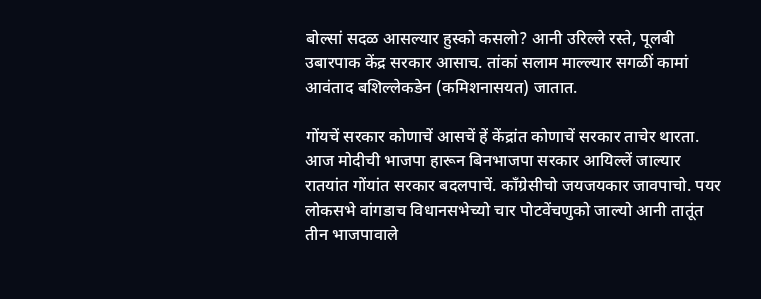बोल्सां सदळ आसल्यार हुस्को कसलो? आनी उरिल्ले रस्ते, पूलबी उबारपाक केंद्र सरकार आसाच. तांकां सलाम माल्ल्यार सगळीं कामां आवंताद बशिल्लेकडेन (कमिशनासयत) जातात.

गोंयचें सरकार कोणाचें आसचें हें केंद्रांत कोणाचें सरकार ताचेर थारता. आज मोदीची भाजपा हारून बिनभाजपा सरकार आयिल्लें जाल्यार रातयांत गोंयांत सरकार बदलपाचें. काँग्रेसीचो जयजयकार जावपाचो. पयर लोकसभे वांगडाच विधानसभेच्यो चार पोटवेंचणुको जाल्यो आनी तातूंत तीन भाजपावाले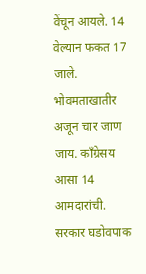वेंचून आयले. 14 वेल्यान फकत 17 जाले. भोवमताखातीर अजून चार जाण जाय. काँग्रेसय आसा 14 आमदारांची. सरकार घडोवपाक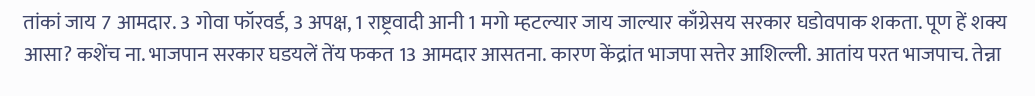तांकां जाय 7 आमदार. 3 गोवा फॉरवर्ड, 3 अपक्ष, 1 राष्ट्रवादी आनी 1 मगो म्हटल्यार जाय जाल्यार काँग्रेसय सरकार घडोवपाक शकता. पूण हें शक्य आसा? कशेंच ना. भाजपान सरकार घडयलें तेंय फकत 13 आमदार आसतना. कारण केंद्रांत भाजपा सत्तेर आशिल्ली. आतांय परत भाजपाच. तेन्ना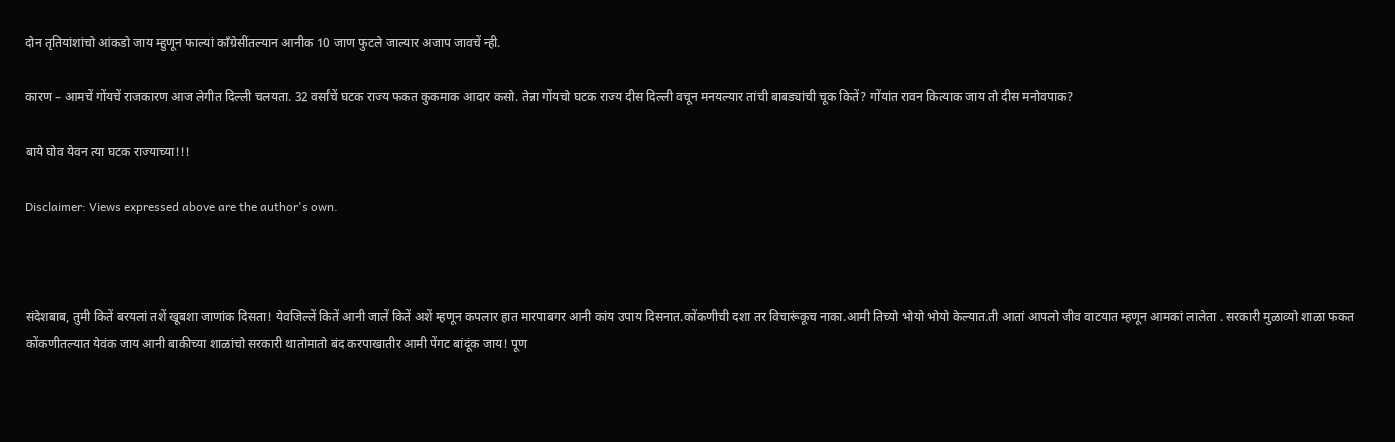दोन तृतियांशांचो आंकडो जाय म्हुणून फाल्यां काँग्रेसींतल्यान आनीक 10 जाण फुटले जाल्यार अजाप जावचें न्ही.

कारण – आमचें गोंयचें राजकारण आज लेगीत दिल्ली चलयता. 32 वर्सांचें घटक राज्य फकत कुकमाक आदार कसो. तेन्ना गोंयचो घटक राज्य दीस दिल्ली वचून मनयल्यार तांची बाबड्यांची चूक कितें? गोंयांत रावन कित्याक जाय तो दीस मनोवपाक?

बाये घोव येवन त्या घटक राज्याच्या!!!

Disclaimer: Views expressed above are the author's own.



संदेशबाब, तुमी कितें बरयलां तशें खूबशा जाणांक दिसता! येवजिल्लें कितें आनी जालें कितें अशें म्हणून कपलार हात मारपाबगर आनी कांय उपाय दिसनात.कोंकणीची दशा तर विचारूंकूच नाका.आमी तिच्यो भोयो भोयो केल्यात.ती आतां आपलो जीव वाटयात म्हणून आमकां लालेता . सरकारी मुळाव्यो शाळा फकत कोंकणीतल्यात येवंक जाय आनी बाकीच्या शाळांचो सरकारी थातोमातो बंद करपाखातीर आमी पेंगट बांदूंक जाय! पूण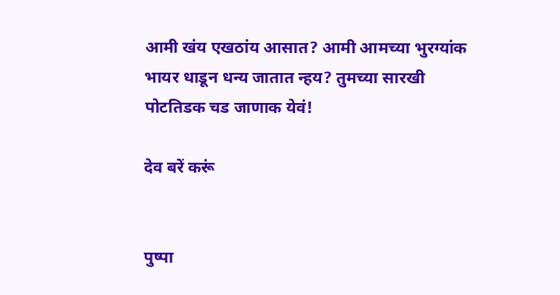आमी खंय एखठांय आसात? आमी आमच्या भुरग्यांक भायर धाडून धन्य जातात न्हय? तुमच्या सारखी पोटतिडक चड जाणाक येवं!

देव बरें करूं


पुष्पा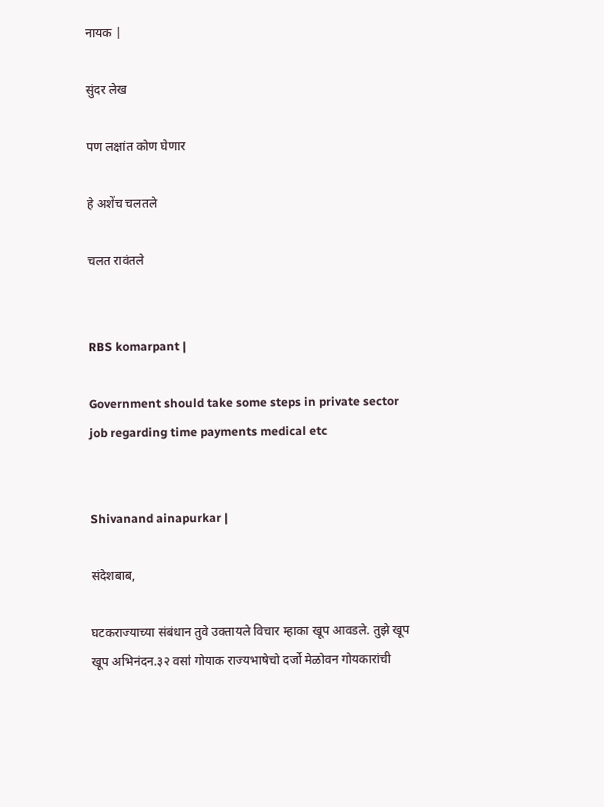नायक |

सुंदर लेख

पण लक्षांत कोण घेणार

हे अशेंच चलतले

चलत रावंतले


RBS komarpant |

Government should take some steps in private sector job regarding time payments medical etc


Shivanand ainapurkar |

संदेशबाब,

घटकराज्याच्या संबंधान तुवे उक्तायले विचार म्हाका खूप आवडले. तुझे खूप खूप अभिनंदन.३२ वसऻ गोयाक राज्यभाषेचो दर्जो मेळोवन गोयकारांची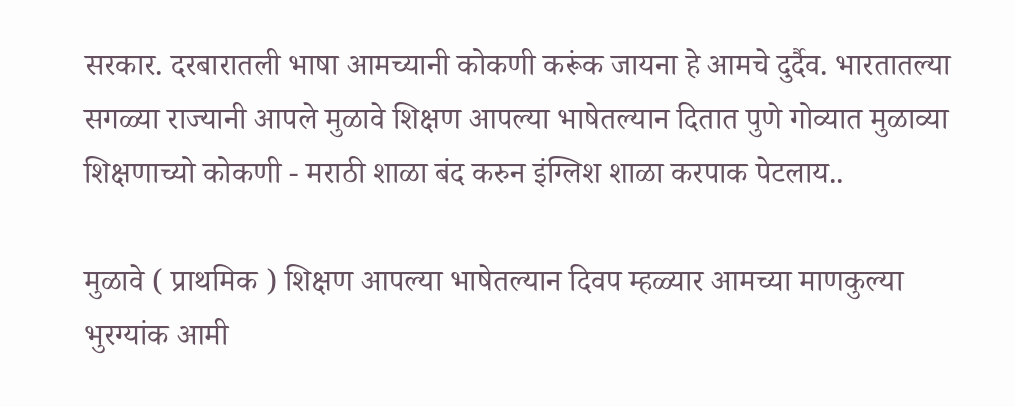सरकार. दरबारातली भाषा आमच्यानी कोकणी करूंक जायना हे आमचे दुर्दैव. भारतातल्या सगळ्या राज्यानी आपले मुळावे शिक्षण आपल्या भाषेतल्यान दितात पुणे गोव्यात मुळाव्या शिक्षणाच्यो कोकणी - मराठी शाळा बंद करुन इंग्लिश शाळा करपाक पेटलाय..

मुळावे ( प्राथमिक ) शिक्षण आपल्या भाषेतल्यान दिवप म्हळ्यार आमच्या माणकुल्या भुरग्यांक आमी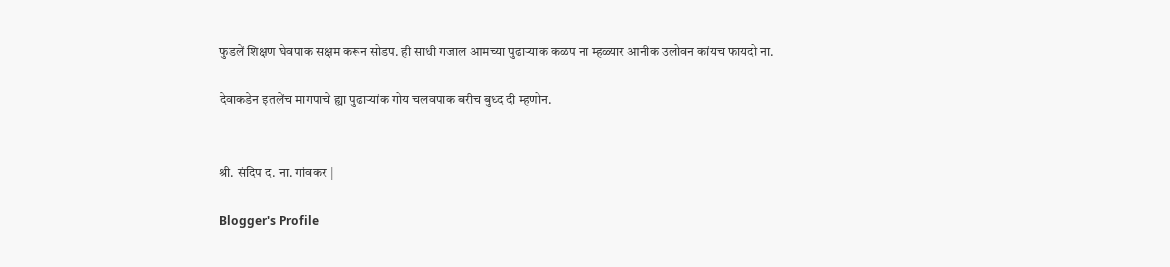फुडलें शिक्षण घेवपाक सक्षम करून सोडप. ही साधी गजाल आमच्या पुढाऱ्याक कळप ना म्हळ्यार आनीक उलोवन कांयच फायदो ना.

देवाकडेन इतलेंच मागपाचे ह्या पुढाऱ्यांक गोय चलवपाक बरीच बुध्द दी म्हणोन.


श्री. संदिप द. ना. गांवकर |

Blogger's Profile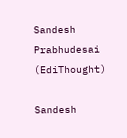Sandesh Prabhudesai (EdiThought)

Sandesh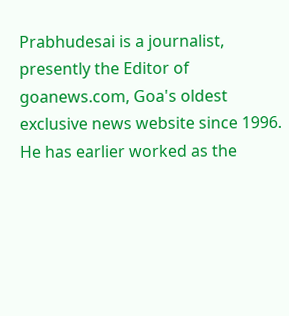Prabhudesai is a journalist, presently the Editor of goanews.com, Goa's oldest exclusive news website since 1996. He has earlier worked as the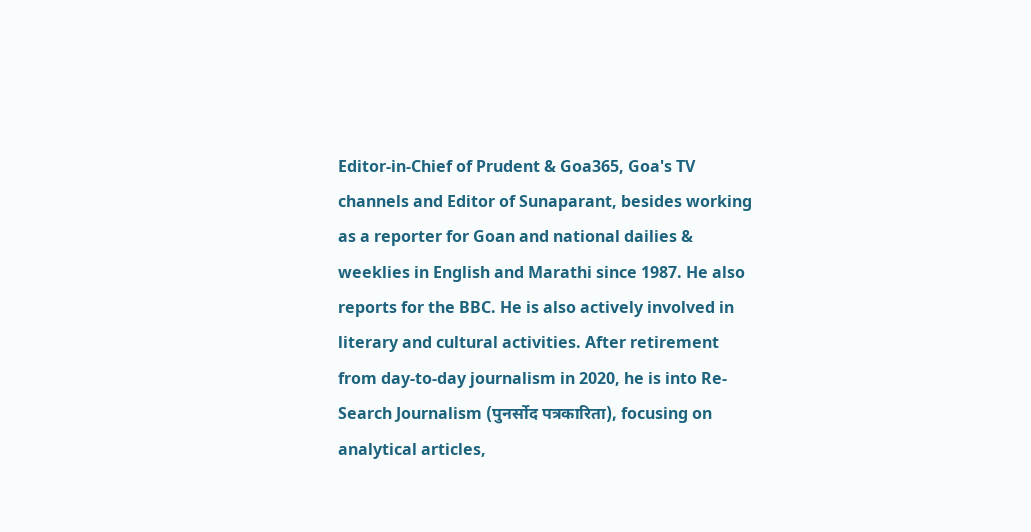Editor-in-Chief of Prudent & Goa365, Goa's TV channels and Editor of Sunaparant, besides working as a reporter for Goan and national dailies & weeklies in English and Marathi since 1987. He also reports for the BBC. He is also actively involved in literary and cultural activities. After retirement from day-to-day journalism in 2020, he is into Re-Search Journalism (पुनर्सोद पत्रकारिता), focusing on analytical articles,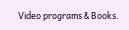Video programs & Books.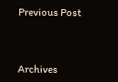Previous Post



Archives